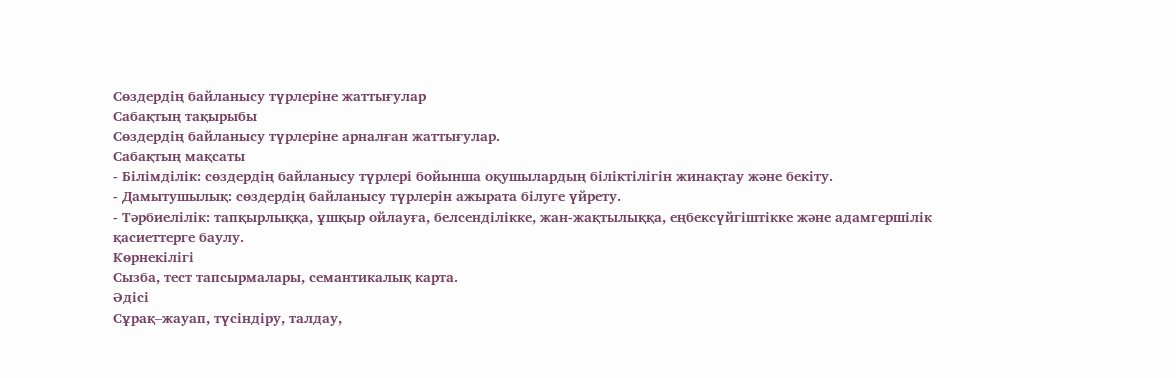Сөздердің байланысу түрлеріне жаттығулар
Сабақтың тақырыбы
Сөздердің байланысу түрлеріне арналған жаттығулар.
Сабақтың мақсаты
- Білімділік: сөздердің байланысу түрлері бойынша оқушылардың біліктілігін жинақтау және бекіту.
- Дамытушылық: сөздердің байланысу түрлерін ажырата білуге үйрету.
- Тәрбиелілік: тапқырлыққа, ұшқыр ойлауға, белсенділікке, жан-жақтылыққа, еңбексүйгіштікке және адамгершілік қасиеттерге баулу.
Көрнекілігі
Сызба, тест тапсырмалары, семантикалық карта.
Әдісі
Сұрақ–жауап, түсіндіру, талдау,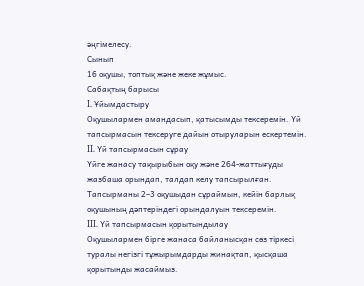әңгімелесу.
Сынып
16 оқушы, топтық және жеке жұмыс.
Сабақтың барысы
I. Ұйымдастыру
Оқушылармен амандасып, қатысымды тексеремін. Үй тапсырмасын тексеруге дайын отыруларын ескертемін.
II. Үй тапсырмасын сұрау
Үйге жанасу тақырыбын оқу және 264-жаттығуды жазбаша орындап, талдап келу тапсырылған. Тапсырманы 2–3 оқушыдан сұраймын, кейін барлық оқушының дәптеріндегі орындалуын тексеремін.
III. Үй тапсырмасын қорытындылау
Оқушылармен бірге жанаса байланысқан сөз тіркесі туралы негізгі тұжырымдарды жинақтап, қысқаша қорытынды жасаймыз.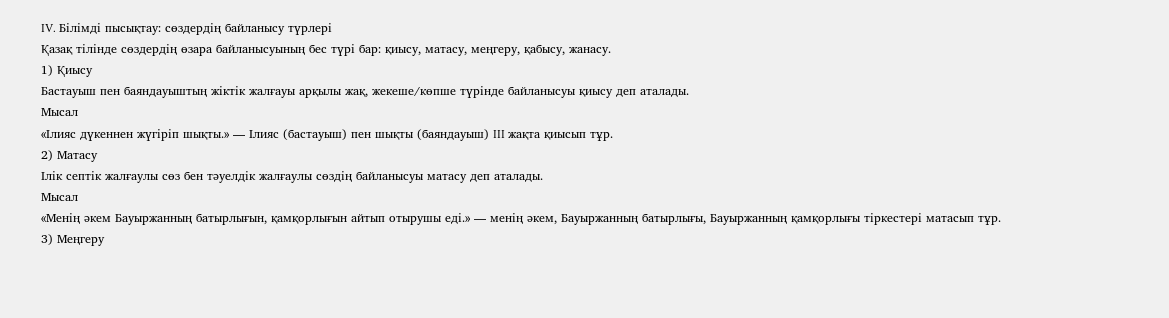IV. Білімді пысықтау: сөздердің байланысу түрлері
Қазақ тілінде сөздердің өзара байланысуының бес түрі бар: қиысу, матасу, меңгеру, қабысу, жанасу.
1) Қиысу
Бастауыш пен баяндауыштың жіктік жалғауы арқылы жақ, жекеше/көпше түрінде байланысуы қиысу деп аталады.
Мысал
«Ілияс дүкеннен жүгіріп шықты.» — Ілияс (бастауыш) пен шықты (баяндауыш) III жақта қиысып тұр.
2) Матасу
Ілік септік жалғаулы сөз бен тәуелдік жалғаулы сөздің байланысуы матасу деп аталады.
Мысал
«Менің әкем Бауыржанның батырлығын, қамқорлығын айтып отырушы еді.» — менің әкем, Бауыржанның батырлығы, Бауыржанның қамқорлығы тіркестері матасып тұр.
3) Меңгеру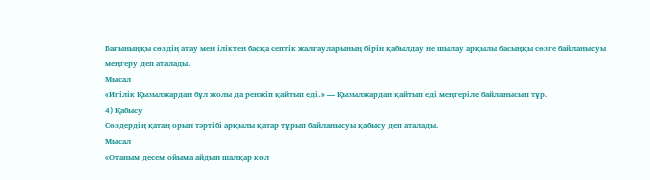Бағыныңқы сөздің атау мен іліктен басқа септік жалғауларының бірін қабылдау не шылау арқылы басыңқы сөзге байланысуы меңгеру деп аталады.
Мысал
«Игілік Қызылжардан бұл жолы да ренжіп қайтып еді.» — Қызылжардан қайтып еді меңгеріле байланысып тұр.
4) Қабысу
Сөздердің қатаң орын тәртібі арқылы қатар тұрып байланысуы қабысу деп аталады.
Мысал
«Отаным десем ойыма айдын шалқар көл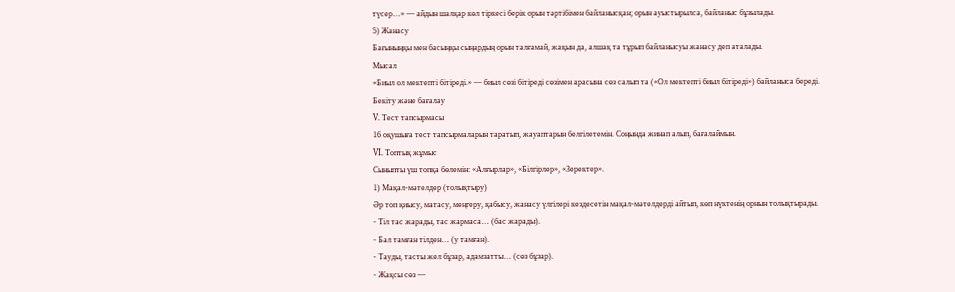түсер…» — айдын шалқар көл тіркесі берік орын тәртібімен байланысқан; орын ауыстырылса, байланыс бұзылады.
5) Жанасу
Бағыныңқы мен басыңқы сыңардың орын талғамай, жақын да, алшақ та тұрып байланысуы жанасу деп аталады.
Мысал
«Биыл ол мектепті бітіреді.» — биыл сөзі бітіреді сөзімен арасына сөз салып та («Ол мектепті биыл бітіреді») байланыса береді.
Бекіту және бағалау
V. Тест тапсырмасы
16 оқушыға тест тапсырмаларын таратып, жауаптарын белгілетемін. Соңында жинап алып, бағалаймын.
VI. Топтық жұмыс
Сыныпты үш топқа бөлемін: «Алғырлар», «Білгірлер», «Зеректер».
1) Мақал-мәтелдер (толықтыру)
Әр топ қиысу, матасу, меңгеру, қабысу, жанасу үлгілері кездесетін мақал-мәтелдерді айтып, көп нүктенің орнын толықтырады.
- Тіл тас жарады, тас жармаса… (бас жарады).
- Бал тамған тілден… (у тамған).
- Тауды, тасты жел бұзар, адамзатты… (сөз бұзар).
- Жақсы сөз —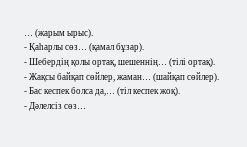… (жарым ырыс).
- Қаһарлы сөз… (қамал бұзар).
- Шебердің қолы ортақ, шешеннің… (тілі ортақ).
- Жақсы байқап сөйлер, жаман… (шайқап сөйлер).
- Бас кеспек болса да,… (тіл кеспек жоқ).
- Дәлелсіз сөз…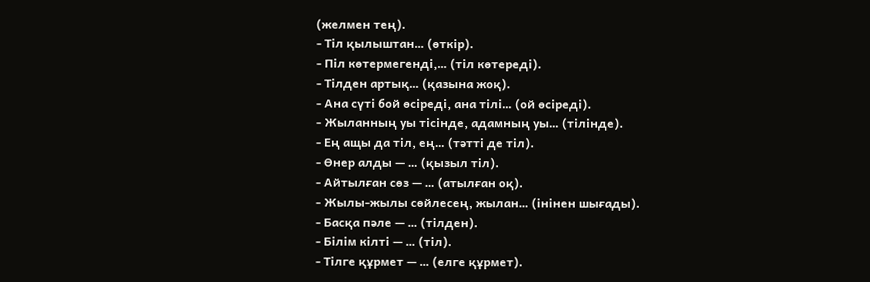(желмен тең).
- Тіл қылыштан… (өткір).
- Піл көтермегенді,… (тіл көтереді).
- Тілден артық… (қазына жоқ).
- Ана сүті бой өсіреді, ана тілі… (ой өсіреді).
- Жыланның уы тісінде, адамның уы… (тілінде).
- Ең ащы да тіл, ең… (тәтті де тіл).
- Өнер алды — … (қызыл тіл).
- Айтылған сөз — … (атылған оқ).
- Жылы-жылы сөйлесең, жылан… (інінен шығады).
- Басқа пәле — … (тілден).
- Білім кілті — … (тіл).
- Тілге құрмет — … (елге құрмет).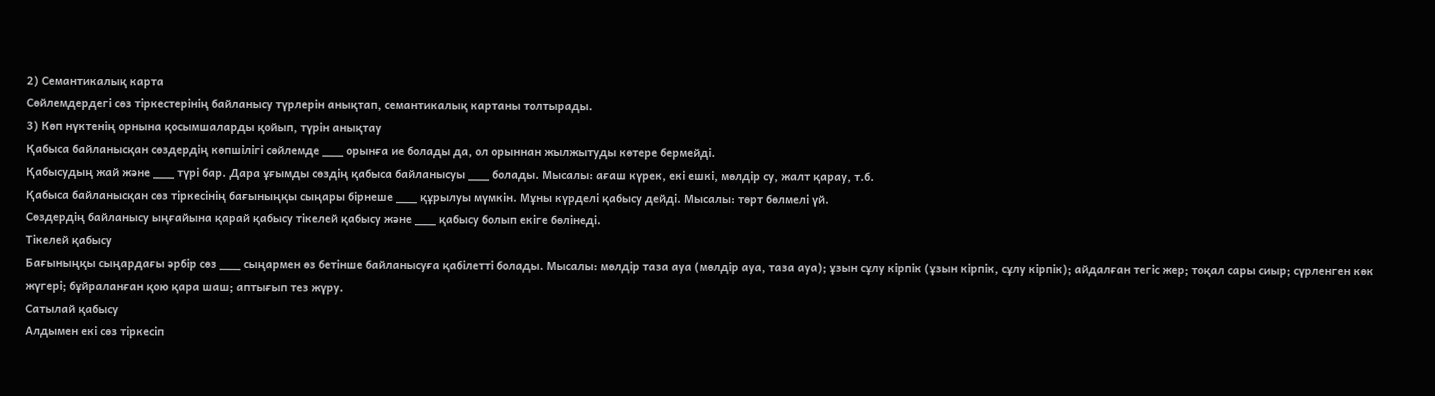2) Семантикалық карта
Сөйлемдердегі сөз тіркестерінің байланысу түрлерін анықтап, семантикалық картаны толтырады.
3) Көп нүктенің орнына қосымшаларды қойып, түрін анықтау
Қабыса байланысқан сөздердің көпшілігі сөйлемде ___ орынға ие болады да, ол орыннан жылжытуды көтере бермейді.
Қабысудың жай және ___ түрі бар. Дара ұғымды сөздің қабыса байланысуы ___ болады. Мысалы: ағаш күрек, екі ешкі, мөлдір су, жалт қарау, т.б.
Қабыса байланысқан сөз тіркесінің бағыныңқы сыңары бірнеше ___ құрылуы мүмкін. Мұны күрделі қабысу дейді. Мысалы: төрт бөлмелі үй.
Сөздердің байланысу ыңғайына қарай қабысу тікелей қабысу және ___ қабысу болып екіге бөлінеді.
Тікелей қабысу
Бағыныңқы сыңардағы әрбір сөз ___ сыңармен өз бетінше байланысуға қабілетті болады. Мысалы: мөлдір таза ауа (мөлдір ауа, таза ауа); ұзын сұлу кірпік (ұзын кірпік, сұлу кірпік); айдалған тегіс жер; тоқал сары сиыр; сүрленген көк жүгері; бұйраланған қою қара шаш; аптығып тез жүру.
Сатылай қабысу
Алдымен екі сөз тіркесіп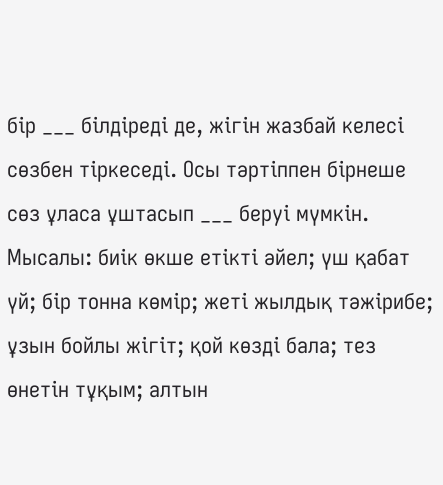бір ___ білдіреді де, жігін жазбай келесі сөзбен тіркеседі. Осы тәртіппен бірнеше сөз ұласа ұштасып ___ беруі мүмкін. Мысалы: биік өкше етікті әйел; үш қабат үй; бір тонна көмір; жеті жылдық тәжірибе; ұзын бойлы жігіт; қой көзді бала; тез өнетін тұқым; алтын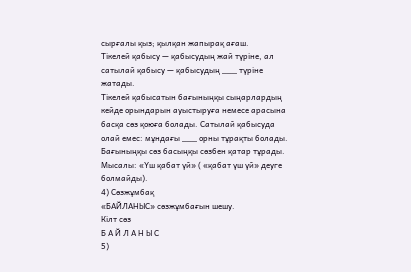сырғалы қыз; қылқан жапырақ ағаш.
Тікелей қабысу — қабысудың жай түріне, ал сатылай қабысу — қабысудың ___ түріне жатады.
Тікелей қабысатын бағыныңқы сыңарлардың кейде орындарын ауыстыруға немесе арасына басқа сөз қоюға болады. Сатылай қабысуда олай емес: мұндағы ___ орны тұрақты болады.
Бағыныңқы сөз басыңқы сөзбен қатар тұрады. Мысалы: «Үш қабат үй» ( «қабат үш үй» деуге болмайды).
4) Сөзжұмбақ
«БАЙЛАНЫС» сөзжұмбағын шешу.
Кілт сөз
Б А Й Л А Н Ы С
5)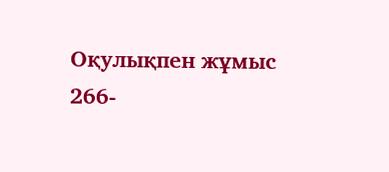Оқулықпен жұмыс
266-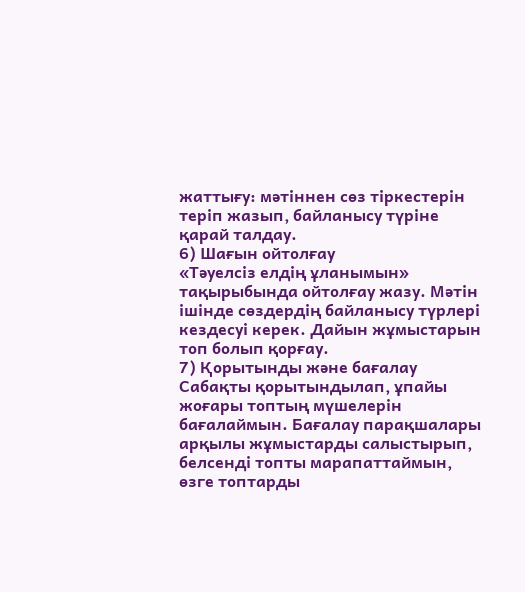жаттығу: мәтіннен сөз тіркестерін теріп жазып, байланысу түріне қарай талдау.
6) Шағын ойтолғау
«Тәуелсіз елдің ұланымын» тақырыбында ойтолғау жазу. Мәтін ішінде сөздердің байланысу түрлері кездесуі керек. Дайын жұмыстарын топ болып қорғау.
7) Қорытынды және бағалау
Сабақты қорытындылап, ұпайы жоғары топтың мүшелерін бағалаймын. Бағалау парақшалары арқылы жұмыстарды салыстырып, белсенді топты марапаттаймын, өзге топтарды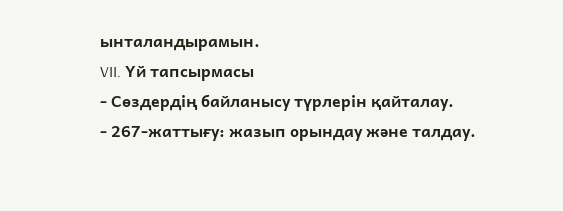ынталандырамын.
VII. Үй тапсырмасы
- Сөздердің байланысу түрлерін қайталау.
- 267-жаттығу: жазып орындау және талдау.